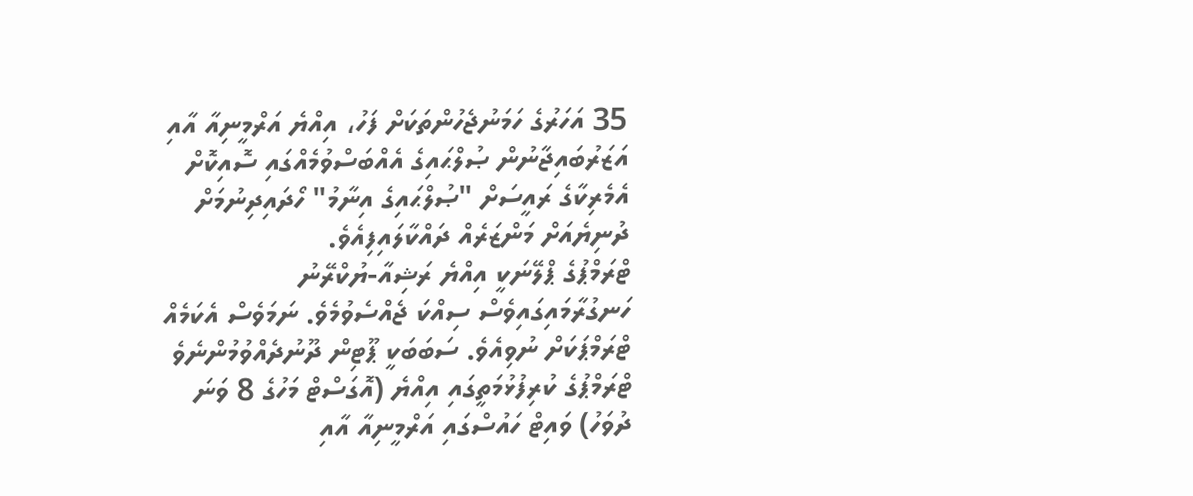35 އަހަރުގެ ހަމަނުޖެހުންތަކަށް ފަހު، އިއްޔެ އަރްމީނިއާ އާއި އަޒަރުބައިޖާނުން ޞުލްޙައިގެ އެއްބަސްވުމެއްގައި ސޮއިކޮށް އެމެރިކާގެ ރައީސަށް "ޞުލްޙައިގެ އިނާމު" ހޯދައިދިނުމަށް ދުނިޔެއަށް މަންޒަރެއް ދައްކާލައިފިއެވެ.
ޓްރަމްޕުގެ ޕްލޭނަކީ އިއްޔެ ރަޝިއާ-ޔުކްރޭނު ހަނގުރާމައިގައިވެސް ސިއްކަ ޖެއްސެވުމެވެ. ނަމަވެސް އެކަމެއް ޓްރަމްޕަކަށް ނުވިއެވެ. ސަބަބަކީ ޕޫޓިން ދޫނުދެއްވުމުންނެވެ
ޓްރަމްޕުގެ ކުރިފުޅުމަތީގައި އިއްޔެ (އޮގަސްޓް މަހުގެ 8 ވަނަ ދުވަހު) ވައިޓް ހައުސްގައި އަރްމީނިއާ އާއި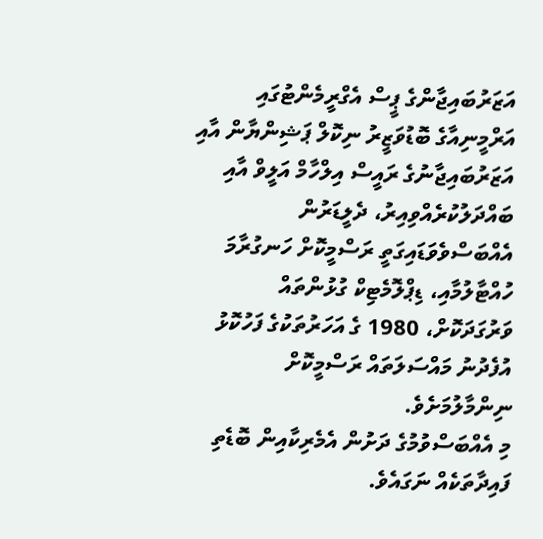އަޒަރުބައިޖާންގެ ޕީސް އެގްރީމެންޓުގައި އަރްމީނިއާގެ ބޮޑުވަޒީރު ނިކޮލް ޕަޝިންޔާން އާއި އަޒަރުބައިޖާނުގެ ރައީސް އިލްހާމް އަލީވް އާއި ބައްދަލުކުރެއްވިއިރު، ދެލީޑަރުން އެއްބަސްވެވަޑައިގަތީ ރަސްމީކޮށް ހަނގުރާމަ ހުއްޓާލުމާއި، ޑިޕްލޮމެޓިކް ގުޅުންތައް ވަރުގަދަކޮށް، 1980 ގެ އަހަރުތަކުގެ ފަހުކޮޅު އުފެދުނު މައްސަލަތައް ރަސްމީކޮށް ނިންމާލުމަށެވެ.
މި އެއްބަސްވުމުގެ ދަށުން އެމެރިކާއިން ބޮޑެތި ފައިދާތަކެއް ނަގައެވެ.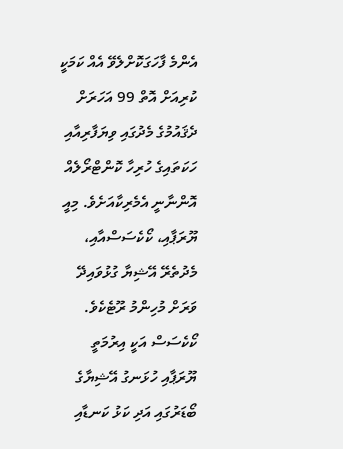އެންމެ ފާހަގަކޮށްލެވޭ އެއް ކަމަކީ ކުރިއަށް އޮތް 99 އަހަރަށް ދެޤައުމުގެ މެދުގައި ވިޔަފާރިއާއި ހަކަތައިގެ ހުރިހާ ކޮންޓްރޯލެއް އޮންނާނީ އެމެރިކާއަށެވެ. މިއީ ޔޫރަޕާއި، ކޯކެސަސްއާއި، މެދުތެރޭ އޭޝިޔާ ގުޅުވައިދޭ ވަރަށް މުހިންމު ރޫޓެކެވެ.
ކޯކެސަސް އަކީ އިރުމަތީ ޔޫރަޕާއި ހުޅަނގު އޭޝިޔާގެ ބޯޑަރުގައި އަދި ކަޅު ކަނޑާއި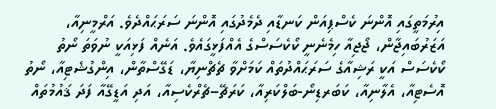އިރުމަތީގައި އޮންނަ ކެސްޕިއަން ކަނޑާއި ދެމެދުގައި އޮންނަ ސަރަޙައްދެވެ. އަރްމީނިއާ، އަޒަރުބައިޖާން، ޖޯޖިއާ ހިމެނެނީ ކޯކެސަސްގެ އެއްފަޅީގައެވެ. އަނެއް ފަޅިއަކީ ނުވަތަ ނޯތު ކޯކެސަސް އަކީ ރަޝިއާގެ ސަރަޙައްދުތައް ކަމަށްވާ ޗެޗްނިޔާ، ޑަގޭސްތާން، އިންގުޝެޓިއާ، ނޯތު އޮސެޓިއާ، އެލާނިއާ، ކަބަރޑިނޯ-ބަލްކަރިއާ، ކަރަޗޭ–ޗެރްކެސިއާ، އަދި އަޑީގޭއާ ފަދަ ޤައުމުތައް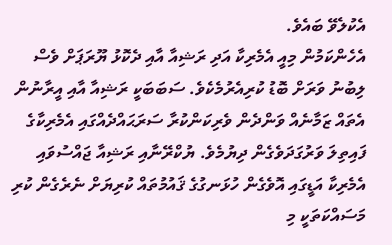އެކުލެވޭ ބައެވެ.
އެހެންކަމުން މިއީ އެމެރިކާ އަދި ރަޝިއާ އާއި ދެކޮޅު ޔޫރަޕަށް ވެސް ލިބުނު ވަރަށް ބޮޑު ކުރިއެރުމެކެވެ. ސަބަބަކީ ރަޝިއާ އާއި އީރާނުން އެތައް ޒަމާނެއް ވަންދެން ވެރިކަންކުރާ ސަރަޙައްދެއްގައި އެމެރިކާގެ ފައިތިލަ ވަރުގަދަވެގެން ދިޔުމެވެ. ޔުކްރޭނާއި ރަޝިއާ ޖައްސުވައި އެމެރިކާ އަޑީގައި އޮވެގެން ހުޅަނގުގެ ޤައުމުތައް ކުރިޔަށް ނެރެގެން ކުރި މަސައްކަތަކީ މި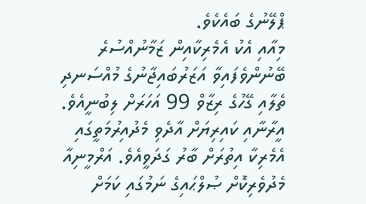ޕްލޭނުގެ ބައެކެވެ.
މިއާއި އެކު އެމެރިކާއިން ޒަމާނުއްސުރެ ބޭނުންވެފައިވާ އަޒަރުބައިޖާނުގެ މުއްސަނދި ތެލާއި ގޭހުގެ ރިޒާވް 99 އަހަރަށް ލިބުނީއެވެ. އީރާނާއި ކައިރިޔަށް އާދެވި މެދުއިރުމަތީގައި އެމެރިކާ އިތުރަށް ބާރު ގަދަވީއެވެ. އަރްމީނިއާ މެދުވެރިކޮށް ޞުލްޙައިގެ ނަމުގައި ކަމަށް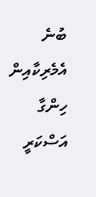ބުނެ އެމެރިކާއިން ހިންގާ އަސްކަރީ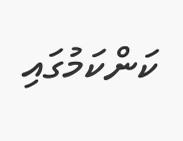ކަންކަމުގައި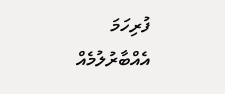ފުރިހަމަ އެއްބާރުލުމެއް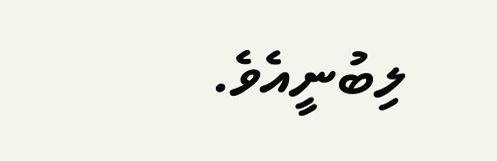ލިބުނީއެވެ.